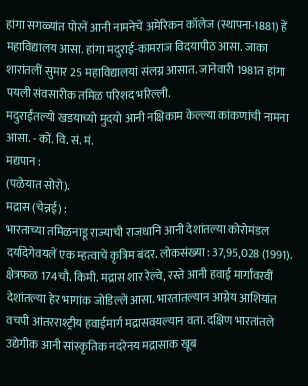हांगा सगळ्यांत पोरनें आनी नामनेचें अमेरिकन कॉलेज (स्थापना-1881) हें महाविद्यालय आसा. हांगा मदुराई-कामराज विदयापीठ आसा. जाका शारांतलीं सुमार 25 महाविद्यालयां संलग्न आसात. जानेवारी 1981त हांगा पयली संवसारीक तमिळ परिशद भरिल्ली.
मदुराईंतल्यो खडयाच्यो मुदयो आनी नक्षिकाम केल्ल्या कांकणांची नामना आसा. - कों. वि. सं. मं.
मद्यपान :
(पळेयात सोरो).
मद्रास (चेन्नई) :
भारताच्या तमिळनाडू राज्याची राजधानि आनी देशांतल्या कोरोमंडल दर्यादेगेवयलें एक म्हत्वाचें कृत्रिम बंदर. लोकसंख्या : 37,95,028 (1991). क्षेत्रफळ 174चौ. किमी. मद्रास शार रेल्वे, रस्ते आनी हवाई मार्गांवरवीं देशांतल्या हेर भागांक जोडिल्लें आसा. भारतांतल्यान आग्नेय आशियांत वचपी आंतरराश्ट्रीय हवाईमार्ग मद्रासवयल्यान वता. दक्षिण भारतांतले उद्येगीक आनी सांस्कृतिक नदरेनय मद्रासाक खूब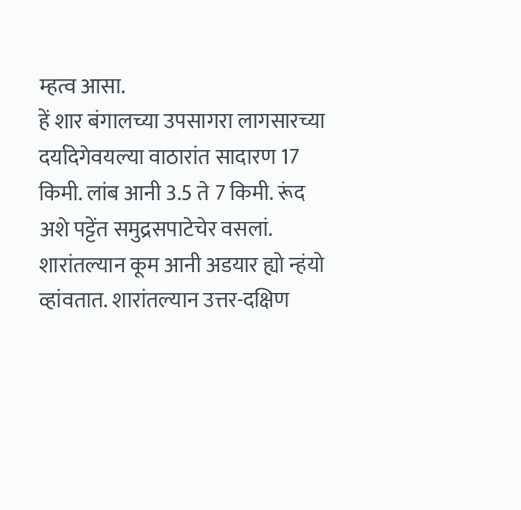म्हत्व आसा.
हें शार बंगालच्या उपसागरा लागसारच्या दर्यादेगेवयल्या वाठारांत सादारण 17 किमी. लांब आनी 3.5 ते 7 किमी. रूंद अशे पट्टेंत समुद्रसपाटेचेर वसलां. शारांतल्यान कूम आनी अडयार ह्यो न्हंयो व्हांवतात. शारांतल्यान उत्तर-दक्षिण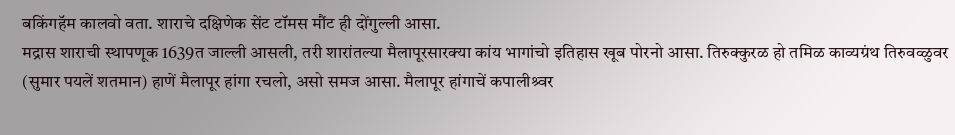बकिंगहॅम कालवो वता. शाराचे दक्षिणेक सेंट टॉमस मौंट ही दोंगुल्ली आसा.
मद्रास शाराची स्थापणूक 1639त जाल्ली आसली, तरी शारांतल्या मैलापूरसारक्या कांय भागांचो इतिहास खूब पोरनो आसा. तिरुक्कुरळ हो तमिळ काव्यग्रंथ तिरुवव्ळुवर (सुमार पयलें शतमान) हाणें मैलापूर हांगा रचलो, असो समज आसा. मैलापूर हांगाचें कपालीश्र्वर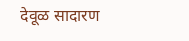देवूळ सादारण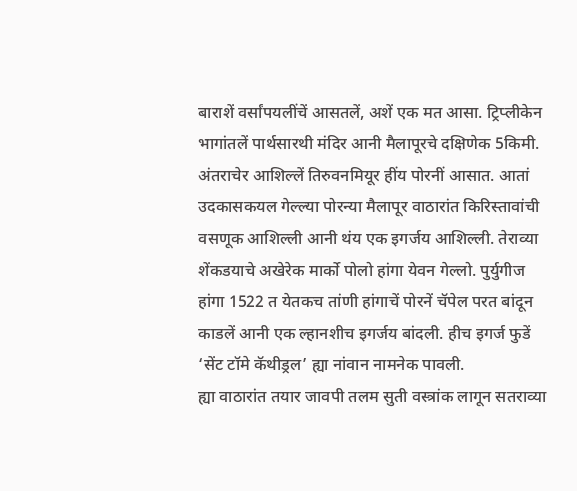बाराशें वर्सांपयलींचें आसतलें, अशें एक मत आसा. ट्रिप्लीकेन भागांतलें पार्थसारथी मंदिर आनी मैलापूरचे दक्षिणेक 5किमी. अंतराचेर आशिल्लें तिरुवनमियूर हींय पोरनीं आसात. आतां उदकासकयल गेल्ल्या पोरन्या मैलापूर वाठारांत किरिस्तावांची वसणूक आशिल्ली आनी थंय एक इगर्जय आशिल्ली. तेराव्या शेंकडयाचे अखेरेक मार्को पोलो हांगा येवन गेल्लो. पुर्युगीज हांगा 1522 त येतकच तांणी हांगाचें पोरनें चॅपेल परत बांदून काडलें आनी एक ल्हानशीच इगर्जय बांदली. हीच इगर्ज फुडें ‘सेंट टॉमे कॅथीड्रल’ ह्या नांवान नामनेक पावली.
ह्या वाठारांत तयार जावपी तलम सुती वस्त्रांक लागून सतराव्या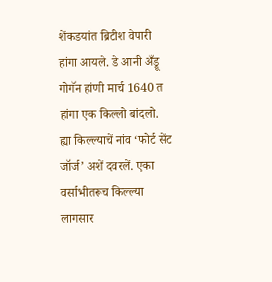शेंकडयांत ब्रिटीश वेपारी हांगा आयले. डे आनी अँड्रू गोगॅन हांणी मार्च 1640 त हांगा एक किल्लो बांदलो. ह्या किल्ल्याचें नांव ‘फोर्ट सेंट जॉर्ज’ अशें दवरलें. एका वर्साभीतरूच किल्ल्या लागसार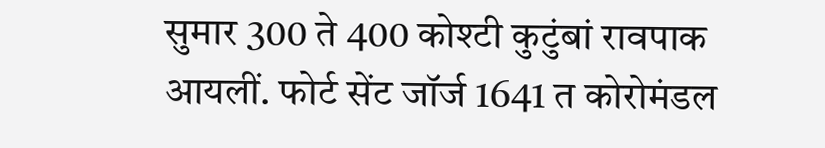सुमार 300 ते 400 कोश्टी कुटुंबां रावपाक आयलीं. फोर्ट सेंट जॉर्ज 1641 त कोरोमंडल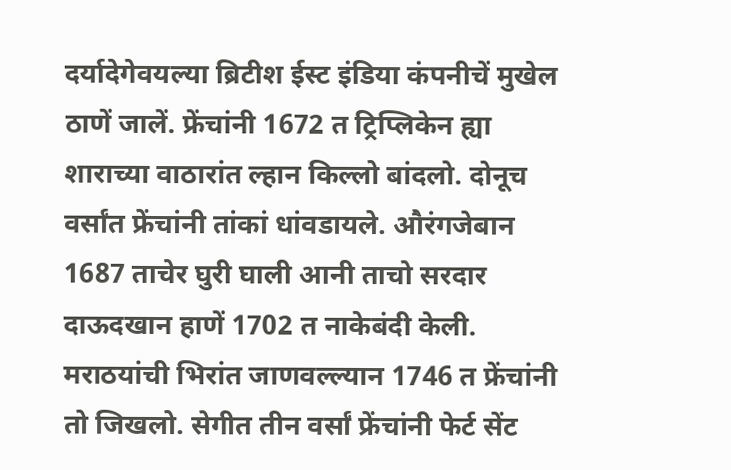दर्यादेगेवयल्या ब्रिटीश ईस्ट इंडिया कंपनीचें मुखेल ठाणें जालें. फ्रेंचांनी 1672 त ट्रिप्लिकेन ह्या शाराच्या वाठारांत ल्हान किल्लो बांदलो. दोनूच वर्सांत फ्रेंचांनी तांकां धांवडायले. औरंगजेबान 1687 ताचेर घुरी घाली आनी ताचो सरदार दाऊदखान हाणें 1702 त नाकेबंदी केली. मराठयांची भिरांत जाणवल्ल्यान 1746 त फ्रेंचांनी तो जिखलो. सेगीत तीन वर्सां फ्रेंचांनी फेर्ट सेंट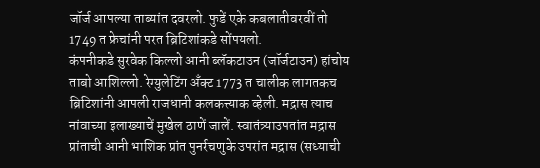जॉर्ज आपल्या ताब्यांत दवरलो. फुडें एके कबलातीवरवीं तो 1749 त फ्रेचांनी परत ब्रिटिशांकडे सोंपयलो.
कंपनीकडे सुरवेक किल्लो आनी ब्लॅकटाउन (जॉर्जटाउन) हांचोय ताबो आशिल्लो. रेग्युलेटिंग अँक्ट 1773 त चालीक लागतकच ब्रिटिशांनी आपली राजधानी कलकत्त्याक व्हेली. मद्रास त्याच नांवाच्या इलाख्याचें मुखेल ठाणें जालें. स्वातंत्र्याउपतांत मद्रास प्रांताची आनी भाशिक प्रांत पुनर्रचणुके उपरांत मद्रास (सध्याची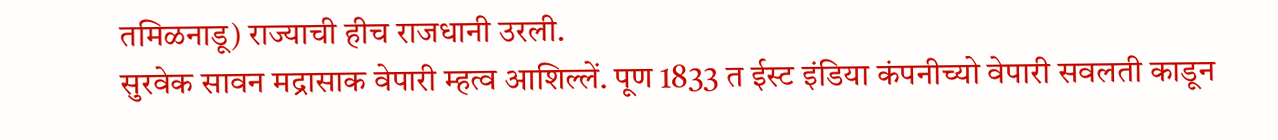तमिळनाडू) राज्याची हीच राजधानी उरली.
सुरवेक सावन मद्रासाक वेपारी म्हत्व आशिल्लें. पूण 1833 त ईस्ट इंडिया कंपनीच्यो वेपारी सवलती काडून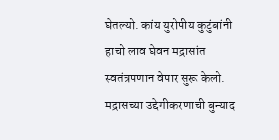घेतल्यो. कांय युरोपीय कुटुंबांनी हाचो लाव घेवन मद्रासांत स्वतंत्रपणान वेपार सुरू केलो. मद्रासच्या उद्देगीकरणाची बुन्याद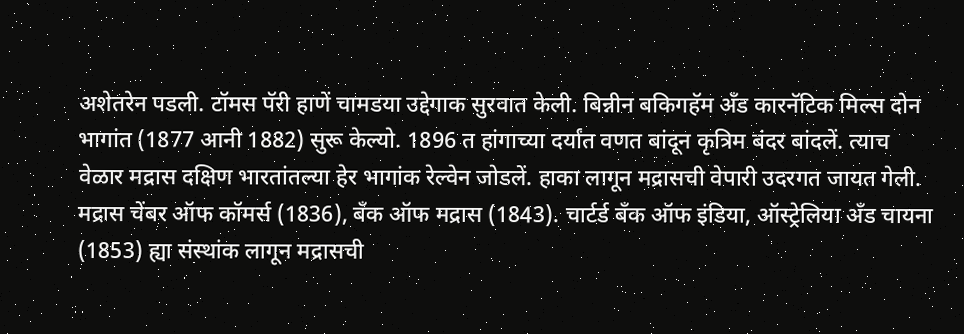अशेतरेन पडली. टॉमस पॅरी हाणें चामडया उद्देगाक सुरवात केली. बिन्नीन बकिगहॅम अँड कारनॅटिक मिल्स दोन भागांत (1877 आनी 1882) सुरू केल्यो. 1896 त हांगाच्या दर्यांत वणत बांदून कृत्रिम बंदर बांदलें. त्याच वेळार मद्रास दक्षिण भारतांतल्या हेर भागांक रेल्वेन जोडलें. हाका लागून मद्रासची वेपारी उदरगत जायत गेली. मद्रास चेंबर ऑफ कॉमर्स (1836), बँक ऑफ मद्रास (1843). चार्टर्ड बँक ऑफ इंडिया, ऑस्ट्रेलिया अँड चायना (1853) ह्या संस्थांक लागून मद्रासची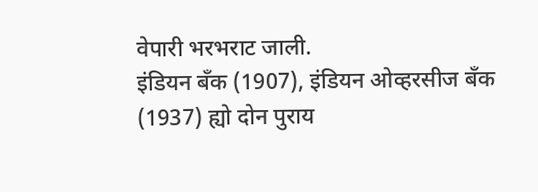वेपारी भरभराट जाली.
इंडियन बँक (1907), इंडियन ओव्हरसीज बँक (1937) ह्यो दोन पुराय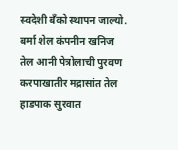स्वदेशी बँको स्थापन जाल्यो. बर्मा शेल कंपनीन खनिज तेल आनी पेत्रोलाची पुरवण करपाखातीर मद्रासांत तेल हाडपाक सुरवात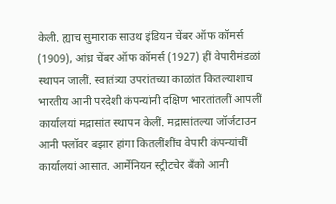केली. ह्याच सुमाराक साउथ इंडियन चेंबर ऑफ कॉमर्स (1909), आंध्र चेंबर ऑफ कॉमर्स (1927) हीं वेपारीमंडळां स्थापन जालीं. स्वातंत्र्या उपरांतच्या काळांत कितल्याशाच भारतीय आनी परदेशी कंपन्यांनी दक्षिण भारतांतलीं आपलीं कार्यालयां मद्रासांत स्थापन केलीं. मद्रासांतल्या जॉर्जटाउन आनी फ्लॉवर बझार हांगा कितलींशींच वेपारी कंपन्यांचीं कार्यालयां आसात. आर्मेनियन स्ट्रीटचेर बँको आनी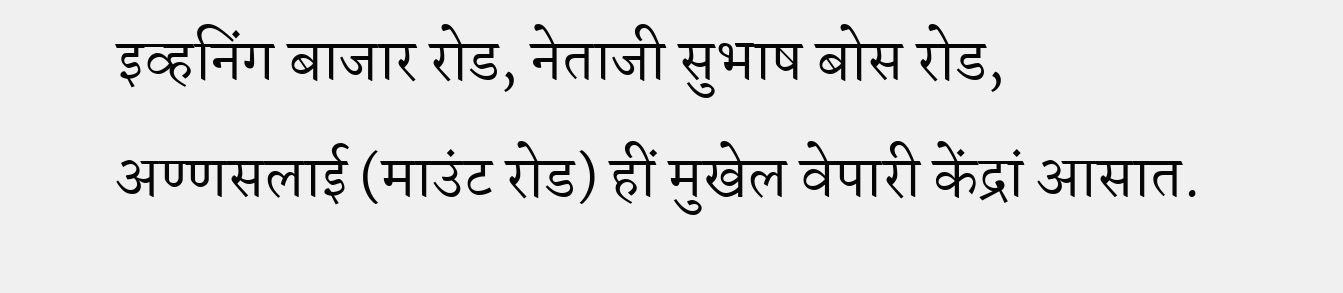इव्हनिंग बाजार रोड, नेताजी सुभाष बोस रोड, अण्णसलाई (माउंट रोड) हीं मुखेल वेपारी केंद्रां आसात.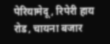पेरियामेदू, रिपेरी हाय रोड, चायना बजार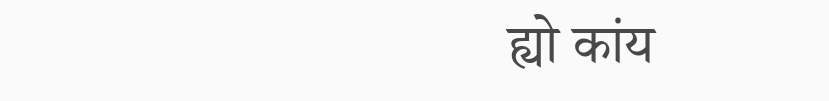ह्यो कांय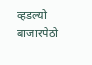व्हडल्यो बाजारपेठो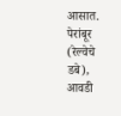आसात. पेरांबूर (रेल्वेचे डबे), आवडी